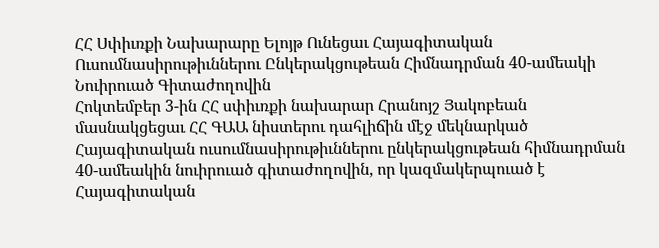ՀՀ Սփիւռքի Նախարարը Ելոյթ Ունեցաւ Հայագիտական Ուսումնասիրութիւններու Ընկերակցութեան Հիմնադրման 40-ամեակի Նուիրուած Գիտաժողովին
Հոկտեմբեր 3-ին ՀՀ սփիւռքի նախարար Հրանոյշ Յակոբեան մասնակցեցաւ ՀՀ ԳԱԱ նիստերու դահլիճին մէջ մեկնարկած Հայագիտական ուսումնասիրութիւններու ընկերակցութեան հիմնադրման 40-ամեակին նուիրուած գիտաժողովին, որ կազմակերպուած է Հայագիտական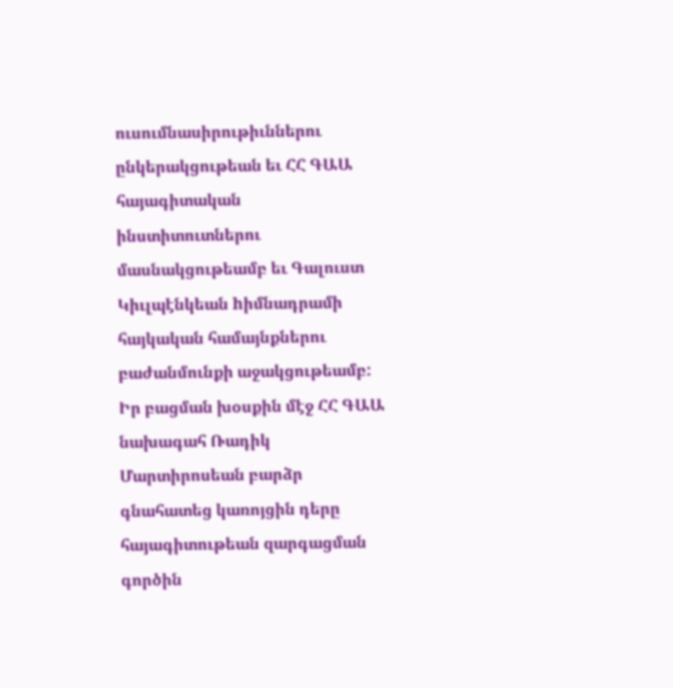ուսումնասիրութիւններու ընկերակցութեան եւ ՀՀ ԳԱԱ հայագիտական ինստիտուտներու մասնակցութեամբ եւ Գալուստ Կիւլպէնկեան hիմնադրամի հայկական համայնքներու բաժանմունքի աջակցութեամբ:
Իր բացման խօսքին մէջ ՀՀ ԳԱԱ նախագահ Ռադիկ Մարտիրոսեան բարձր գնահատեց կառոյցին դերը հայագիտութեան զարգացման գործին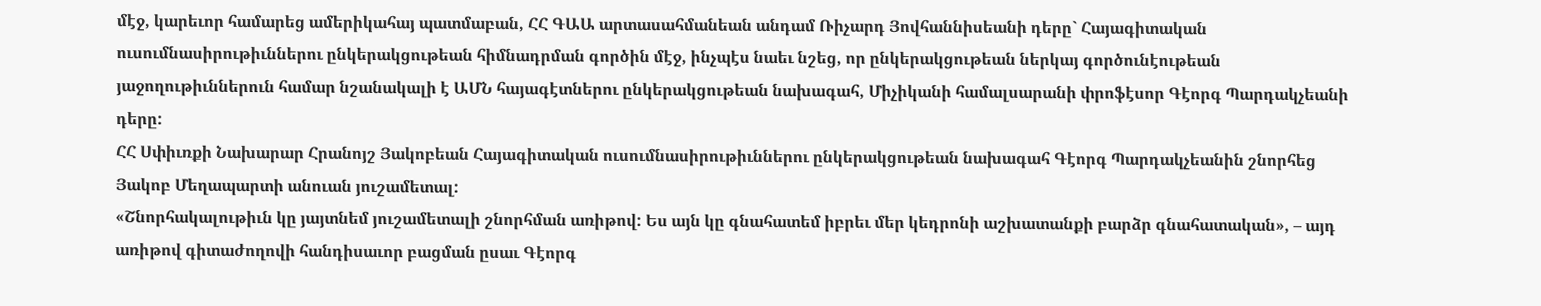մէջ, կարեւոր համարեց ամերիկահայ պատմաբան, ՀՀ ԳԱԱ արտասահմանեան անդամ Ռիչարդ Յովհաննիսեանի դերը` Հայագիտական ուսումնասիրութիւններու ընկերակցութեան հիմնադրման գործին մէջ, ինչպէս նաեւ նշեց, որ ընկերակցութեան ներկայ գործունէութեան յաջողութիւններուն համար նշանակալի է ԱՄՆ հայագէտներու ընկերակցութեան նախագահ, Միչիկանի համալսարանի փրոֆէսոր Գէորգ Պարդակչեանի դերը:
ՀՀ Սփիւռքի Նախարար Հրանոյշ Յակոբեան Հայագիտական ուսումնասիրութիւններու ընկերակցութեան նախագահ Գէորգ Պարդակչեանին շնորհեց Յակոբ Մեղապարտի անուան յուշամետալ:
«Շնորհակալութիւն կը յայտնեմ յուշամետալի շնորհման առիթով: Ես այն կը գնահատեմ իբրեւ մեր կեդրոնի աշխատանքի բարձր գնահատական», – այդ առիթով գիտաժողովի հանդիսաւոր բացման ըսաւ Գէորգ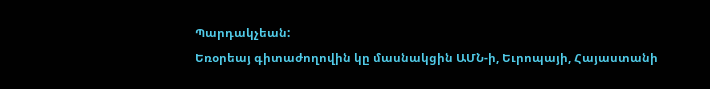Պարդակչեան:
Եռօրեայ գիտաժողովին կը մասնակցին ԱՄՆ-ի, Եւրոպայի, Հայաստանի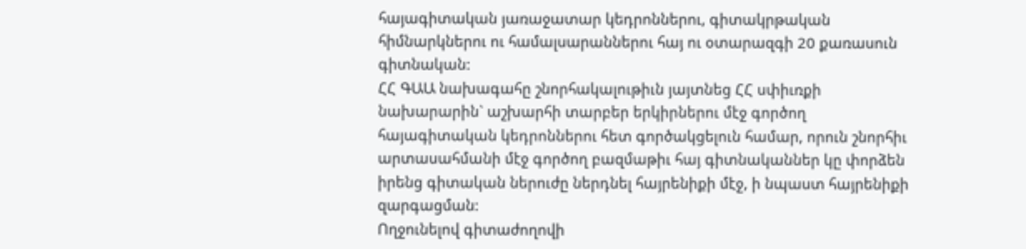հայագիտական յառաջատար կեդրոններու, գիտակրթական հիմնարկներու ու համալսարաններու հայ ու օտարազգի 20 քառասուն գիտնական:
ՀՀ ԳԱԱ նախագահը շնորհակալութիւն յայտնեց ՀՀ սփիւռքի նախարարին` աշխարհի տարբեր երկիրներու մէջ գործող հայագիտական կեդրոններու հետ գործակցելուն համար, որուն շնորհիւ արտասահմանի մէջ գործող բազմաթիւ հայ գիտնականներ կը փորձեն իրենց գիտական ներուժը ներդնել հայրենիքի մէջ, ի նպաստ հայրենիքի զարգացման:
Ողջունելով գիտաժողովի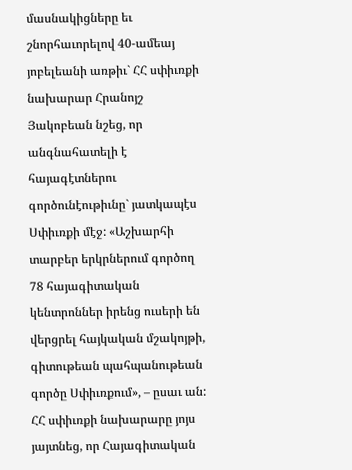մասնակիցները եւ շնորհաւորելով 40-ամեայ յոբելեանի առթիւ` ՀՀ սփիւռքի նախարար Հրանոյշ Յակոբեան նշեց, որ անգնահատելի է հայագէտներու գործունէութիւնը` յատկապէս Սփիւռքի մէջ: «Աշխարհի տարբեր երկրներում գործող 78 հայագիտական կենտրոններ իրենց ուսերի են վերցրել հայկական մշակոյթի, գիտութեան պահպանութեան գործը Սփիւռքում», – ըսաւ ան:
ՀՀ սփիւռքի նախարարը յոյս յայտնեց, որ Հայագիտական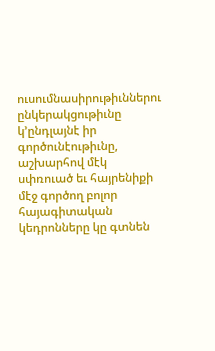ուսումնասիրութիւններու ընկերակցութիւնը կ’ընդլայնէ իր գործունէութիւնը, աշխարհով մէկ սփռուած եւ հայրենիքի մէջ գործող բոլոր հայագիտական կեդրոնները կը գտնեն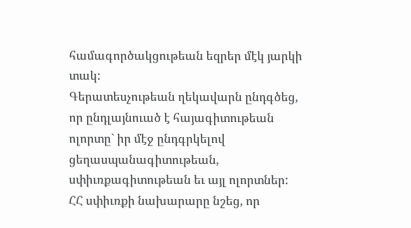համագործակցութեան եզրեր մէկ յարկի տակ:
Գերատեսչութեան ղեկավարն ընդգծեց, որ ընդլայնուած է հայագիտութեան ոլորտը` իր մէջ ընդգրկելով ցեղասպանագիտութեան, սփիւռքագիտութեան եւ այլ ոլորտներ:
ՀՀ սփիւռքի նախարարը նշեց, որ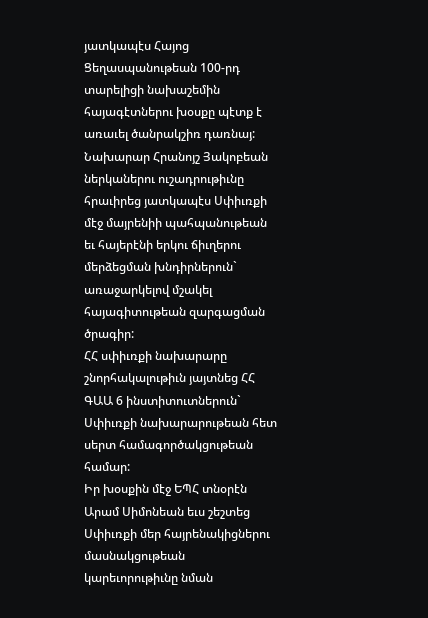յատկապէս Հայոց Ցեղասպանութեան 100-րդ տարելիցի նախաշեմին հայագէտներու խօսքը պէտք է առաւել ծանրակշիռ դառնայ:
Նախարար Հրանոյշ Յակոբեան ներկաներու ուշադրութիւնը հրաւիրեց յատկապէս Սփիւռքի մէջ մայրենիի պահպանութեան եւ հայերէնի երկու ճիւղերու մերձեցման խնդիրներուն` առաջարկելով մշակել հայագիտութեան զարգացման ծրագիր:
ՀՀ սփիւռքի նախարարը շնորհակալութիւն յայտնեց ՀՀ ԳԱԱ 6 ինստիտուտներուն` Սփիւռքի նախարարութեան հետ սերտ համագործակցութեան համար:
Իր խօսքին մէջ ԵՊՀ տնօրէն Արամ Սիմոնեան եւս շեշտեց Սփիւռքի մեր հայրենակիցներու մասնակցութեան կարեւորութիւնը նման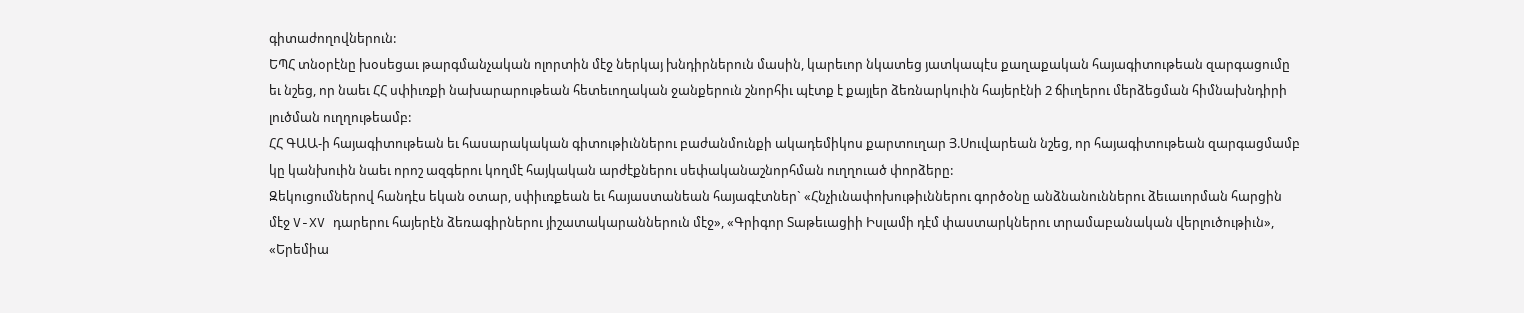գիտաժողովներուն:
ԵՊՀ տնօրէնը խօսեցաւ թարգմանչական ոլորտին մէջ ներկայ խնդիրներուն մասին, կարեւոր նկատեց յատկապէս քաղաքական հայագիտութեան զարգացումը եւ նշեց, որ նաեւ ՀՀ սփիւռքի նախարարութեան հետեւողական ջանքերուն շնորհիւ պէտք է քայլեր ձեռնարկուին հայերէնի 2 ճիւղերու մերձեցման հիմնախնդիրի լուծման ուղղութեամբ:
ՀՀ ԳԱԱ-ի հայագիտութեան եւ հասարակական գիտութիւններու բաժանմունքի ակադեմիկոս քարտուղար Յ.Սուվարեան նշեց, որ հայագիտութեան զարգացմամբ կը կանխուին նաեւ որոշ ազգերու կողմէ հայկական արժէքներու սեփականաշնորհման ուղղուած փորձերը:
Զեկուցումներով հանդէս եկան օտար, սփիւռքեան եւ հայաստանեան հայագէտներ` «Հնչիւնափոխութիւններու գործօնը անձնանուններու ձեւաւորման հարցին մէջ V-XV դարերու հայերէն ձեռագիրներու յիշատակարաններուն մէջ», «Գրիգոր Տաթեւացիի Իսլամի դէմ փաստարկներու տրամաբանական վերլուծութիւն», «Երեմիա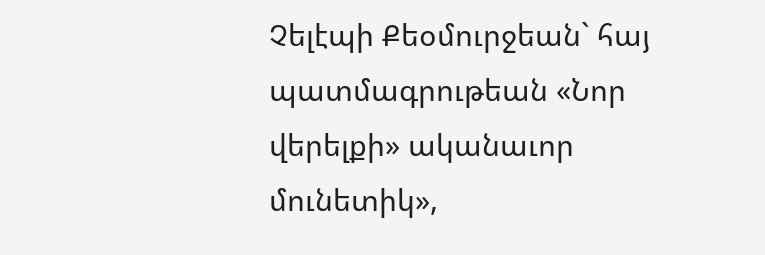Չելէպի Քեօմուրջեան` հայ պատմագրութեան «Նոր վերելքի» ականաւոր մունետիկ»,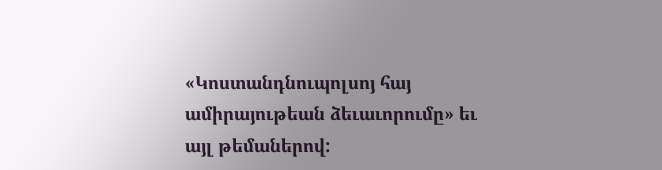«Կոստանդնուպոլսոյ հայ ամիրայութեան ձեւաւորումը» եւ այլ թեմաներով: